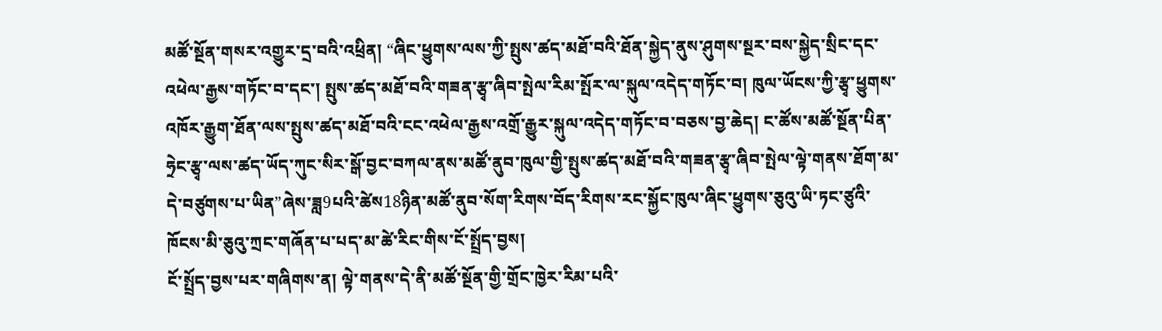མཚོ་སྔོན་གསར་འགྱུར་དྲ་བའི་འཕྲིན། “ཞིང་ཕྱུགས་ལས་ཀྱི་སྤུས་ཚད་མཐོ་བའི་ཐོན་སྐྱེད་ནུས་ཤུགས་སྔར་བས་སྐྱེད་སྲིང་དང་འཕེལ་རྒྱས་གཏོང་བ་དང་། སྤུས་ཚད་མཐོ་བའི་གཟན་རྩྭ་ཞིབ་སྤེལ་རིམ་སྤོར་ལ་སྐུལ་འདེད་གཏོང་བ། ཁུལ་ཡོངས་ཀྱི་རྩྭ་ཕྱུགས་འཁོར་རྒྱུག་ཐོན་ལས་སྤུས་ཚད་མཐོ་བའི་ངང་འཕེལ་རྒྱས་འགྲོ་རྒྱུར་སྐུལ་འདེད་གཏོང་བ་བཅས་བྱ་ཆེད། ང་ཚོས་མཚོ་སྔོན་པིན་ཧྲེང་རྩྭ་ལས་ཚད་ཡོད་ཀུང་སིར་སྒོ་བྱང་བཀལ་ནས་མཚོ་ནུབ་ཁུལ་གྱི་སྤུས་ཚད་མཐོ་བའི་གཟན་རྩྭ་ཞིབ་སྤེལ་ལྟེ་གནས་ཐོག་མ་དེ་བཙུགས་པ་ཡིན”ཞེས་ཟླ9པའི་ཚེས18ཉིན་མཚོ་ནུབ་སོག་རིགས་བོད་རིགས་རང་སྐྱོང་ཁུལ་ཞིང་ཕྱུགས་ཅུའུ་ཡི་ཏང་ཙུའི་ཁོངས་མི་ཅུའུ་ཀྲང་གཞོན་པ་པད་མ་ཚེ་རིང་གིས་ངོ་སྤྲོད་བྱས།
ངོ་སྤྲོད་བྱས་པར་གཞིགས་ན། ལྟེ་གནས་དེ་ནི་མཚོ་སྔོན་གྱི་གྲོང་ཁྱེར་རིམ་པའི་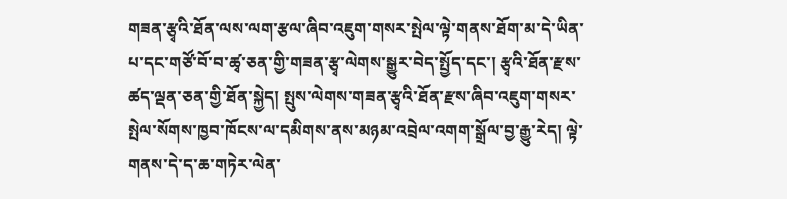གཟན་རྩྭའི་ཐོན་ལས་ལག་རྩལ་ཞིབ་འཇུག་གསར་སྤེལ་ལྟེ་གནས་ཐོག་མ་དེ་ཡིན་པ་དང་གཙོ་བོ་བ་ཚྭ་ཅན་གྱི་གཟན་རྩྭ་ལེགས་སྒྱུར་བེད་སྤྱོད་དང་། རྩྭའི་ཐོན་རྫས་ཚད་ལྡན་ཅན་གྱི་ཐོན་སྐྱེད། སྤུས་ལེགས་གཟན་རྩྭའི་ཐོན་རྫས་ཞིབ་འཇུག་གསར་སྤེལ་སོགས་ཁྱབ་ཁོངས་ལ་དམིགས་ནས་མཉམ་འབྲེལ་འགག་སྒྲོལ་བྱ་རྒྱུ་རེད། ལྟེ་གནས་དེ་ད་ཆ་གཏེར་ལེན་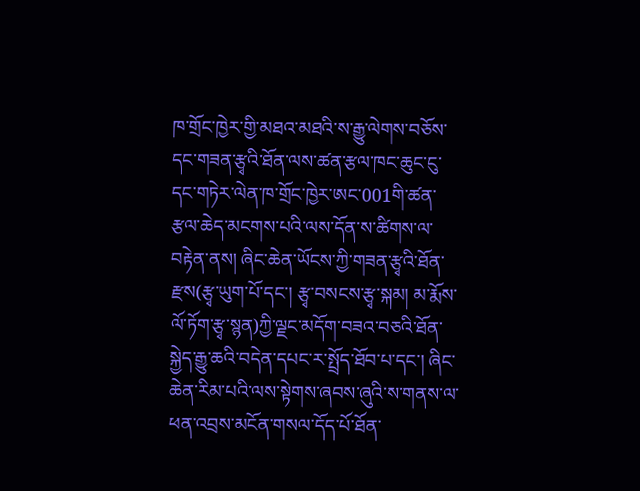ཁ་གྲོང་ཁྱེར་གྱི་མཐའ་མཐའི་ས་རྒྱུ་ལེགས་བཅོས་དང་གཟན་རྩྭའི་ཐོན་ལས་ཚན་རྩལ་ཁང་ཆུང་ངུ་དང་གཏེར་ལེན་ཁ་གྲོང་ཁྱེར་ཨང་001གི་ཚན་རྩལ་ཆེད་མངགས་པའི་ལས་དོན་ས་ཚིགས་ལ་བརྟེན་ནས། ཞིང་ཆེན་ཡོངས་ཀྱི་གཟན་རྩྭའི་ཐོན་རྫས(རྩྭ་ཡུག་པོ་དང་། རྩྭ་བསངས་རྩྭ་སྐམ། མ་རྨོས་ལོ་ཏོག་རྩྭ་སྙན)ཀྱི་ལྗང་མདོག་བཟའ་བཅའི་ཐོན་སྐྱེད་རྒྱུ་ཆའི་བདེན་དཔང་ར་སྤྲོད་ཐོབ་པ་དང་། ཞིང་ཆེན་རིམ་པའི་ལས་སྟེགས་ཞབས་ཞུའི་ས་གནས་ལ་ཕན་འབྲས་མངོན་གསལ་དོད་པོ་ཐོན་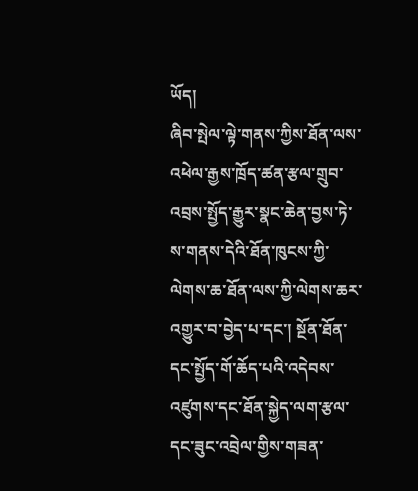ཡོད།
ཞིབ་སྤེལ་ལྟེ་གནས་ཀྱིས་ཐོན་ལས་འཕེལ་རྒྱས་ཁྲོད་ཚན་རྩལ་གྲུབ་འབྲས་སྤྱོད་རྒྱུར་སྣང་ཆེན་བྱས་ཏེ་ས་གནས་དེའི་ཐོན་ཁུངས་ཀྱི་ལེགས་ཆ་ཐོན་ལས་ཀྱི་ལེགས་ཆར་འགྱུར་བ་བྱེད་པ་དང་། སྔོན་ཐོན་དང་སྤྱོད་གོ་ཆོད་པའི་འདེབས་འཛུགས་དང་ཐོན་སྐྱེད་ལག་རྩལ་དང་ཟུང་འབྲེལ་གྱིས་གཟན་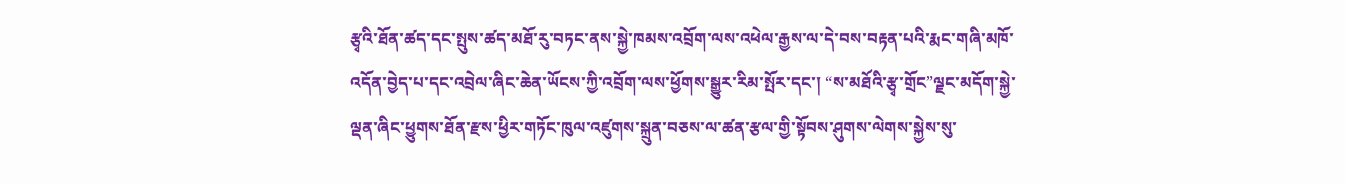རྩྭའི་ཐོན་ཚད་དང་སྤུས་ཚད་མཐོ་རུ་བཏང་ནས་སྐྱེ་ཁམས་འབྲོག་ལས་འཕེལ་རྒྱས་ལ་དེ་བས་བརྟན་པའི་རྨང་གཞི་མཁོ་འདོན་བྱེད་པ་དང་འབྲེལ་ཞིང་ཆེན་ཡོངས་ཀྱི་འབྲོག་ལས་ཕྱོགས་སྒྱུར་རིམ་སྤོར་དང་། “ས་མཐོའི་རྩྭ་གྲོང”ལྗང་མདོག་སྐྱེ་ལྡན་ཞིང་ཕྱུགས་ཐོན་རྫས་ཕྱིར་གཏོང་ཁུལ་འཛུགས་སྐྲུན་བཅས་ལ་ཚན་རྩལ་གྱི་སྟོབས་ཤུགས་ལེགས་སྐྱེས་སུ་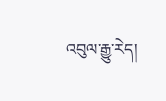འབུལ་རྒྱུ་རེད།